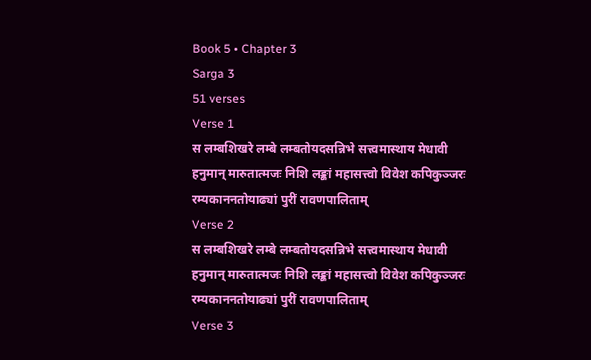Book 5 • Chapter 3
Sarga 3
51 verses
Verse 1
स लम्बशिखरे लम्बे लम्बतोयदसन्निभे सत्त्वमास्थाय मेधावी हनुमान् मारुतात्मजः निशि लङ्कां महासत्त्वो विवेश कपिकुञ्जरः रम्यकाननतोयाढ्यां पुरीं रावणपालिताम्
Verse 2
स लम्बशिखरे लम्बे लम्बतोयदसन्निभे सत्त्वमास्थाय मेधावी हनुमान् मारुतात्मजः निशि लङ्कां महासत्त्वो विवेश कपिकुञ्जरः रम्यकाननतोयाढ्यां पुरीं रावणपालिताम्
Verse 3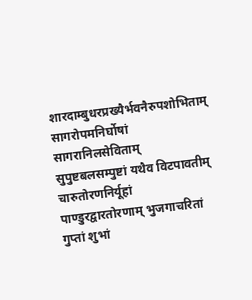शारदाम्बुधरप्रख्यैर्भवनैरुपशोभिताम् सागरोपमनिर्घोषां सागरानिलसेविताम् सुपुष्टबलसम्पुष्टां यथैव विटपावतीम् चारुतोरणनिर्यूहां पाण्डुरद्वारतोरणाम् भुजगाचरितां गुप्तां शुभां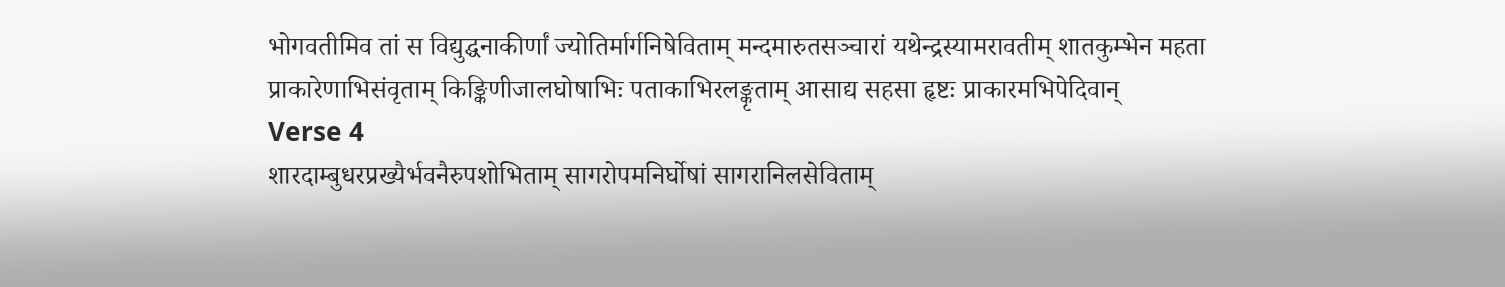भोगवतीमिव तां स विद्युद्घनाकीर्णां ज्योतिर्मार्गनिषेविताम् मन्दमारुतसञ्चारां यथेन्द्रस्यामरावतीम् शातकुम्भेन महता प्राकारेणाभिसंवृताम् किङ्किणीजालघोषाभिः पताकाभिरलङ्कृताम् आसाद्य सहसा हृष्टः प्राकारमभिपेदिवान्
Verse 4
शारदाम्बुधरप्रख्यैर्भवनैरुपशोभिताम् सागरोपमनिर्घोषां सागरानिलसेविताम्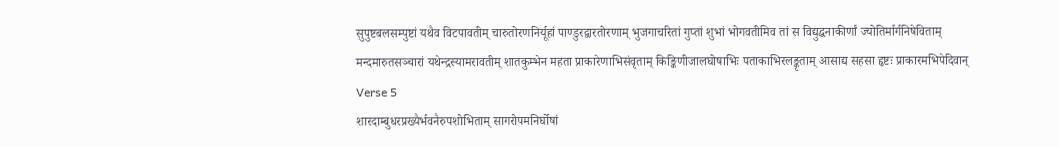सुपुष्टबलसम्पुष्टां यथैव विटपावतीम् चारुतोरणनिर्यूहां पाण्डुरद्वारतोरणाम् भुजगाचरितां गुप्तां शुभां भोगवतीमिव तां स विद्युद्घनाकीर्णां ज्योतिर्मार्गनिषेविताम् मन्दमारुतसञ्चारां यथेन्द्रस्यामरावतीम् शातकुम्भेन महता प्राकारेणाभिसंवृताम् किङ्किणीजालघोषाभिः पताकाभिरलङ्कृताम् आसाद्य सहसा हृष्टः प्राकारमभिपेदिवान्
Verse 5
शारदाम्बुधरप्रख्यैर्भवनैरुपशोभिताम् सागरोपमनिर्घोषां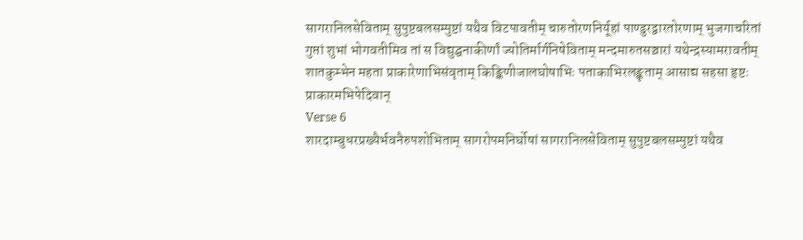सागरानिलसेविताम् सुपुष्टबलसम्पुष्टां यथैव विटपावतीम् चारुतोरणनिर्यूहां पाण्डुरद्वारतोरणाम् भुजगाचरितां गुप्तां शुभां भोगवतीमिव तां स विद्युद्घनाकीर्णां ज्योतिर्मार्गनिषेविताम् मन्दमारुतसञ्चारां यथेन्द्रस्यामरावतीम् शातकुम्भेन महता प्राकारेणाभिसंवृताम् किङ्किणीजालघोषाभिः पताकाभिरलङ्कृताम् आसाद्य सहसा हृष्टः प्राकारमभिपेदिवान्
Verse 6
शारदाम्बुधरप्रख्यैर्भवनैरुपशोभिताम् सागरोपमनिर्घोषां सागरानिलसेविताम् सुपुष्टबलसम्पुष्टां यथैव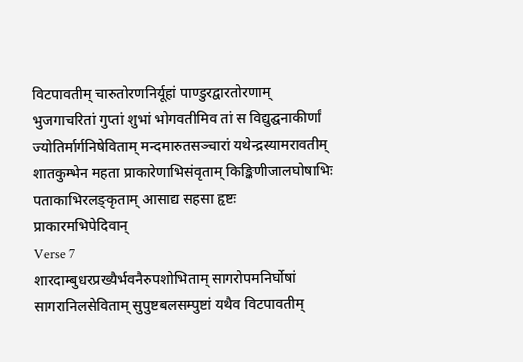विटपावतीम् चारुतोरणनिर्यूहां पाण्डुरद्वारतोरणाम् भुजगाचरितां गुप्तां शुभां भोगवतीमिव तां स विद्युद्घनाकीर्णां ज्योतिर्मार्गनिषेविताम् मन्दमारुतसञ्चारां यथेन्द्रस्यामरावतीम् शातकुम्भेन महता प्राकारेणाभिसंवृताम् किङ्किणीजालघोषाभिः पताकाभिरलङ्कृताम् आसाद्य सहसा हृष्टः प्राकारमभिपेदिवान्
Verse 7
शारदाम्बुधरप्रख्यैर्भवनैरुपशोभिताम् सागरोपमनिर्घोषां सागरानिलसेविताम् सुपुष्टबलसम्पुष्टां यथैव विटपावतीम्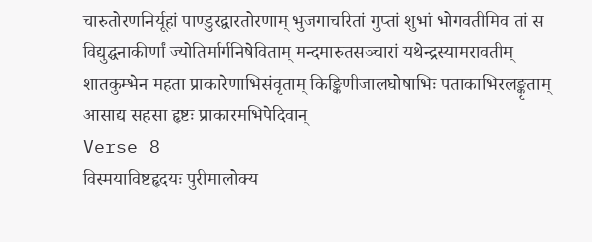चारुतोरणनिर्यूहां पाण्डुरद्वारतोरणाम् भुजगाचरितां गुप्तां शुभां भोगवतीमिव तां स विद्युद्घनाकीर्णां ज्योतिर्मार्गनिषेविताम् मन्दमारुतसञ्चारां यथेन्द्रस्यामरावतीम् शातकुम्भेन महता प्राकारेणाभिसंवृताम् किङ्किणीजालघोषाभिः पताकाभिरलङ्कृताम् आसाद्य सहसा हृष्टः प्राकारमभिपेदिवान्
Verse 8
विस्मयाविष्टहृदयः पुरीमालोक्य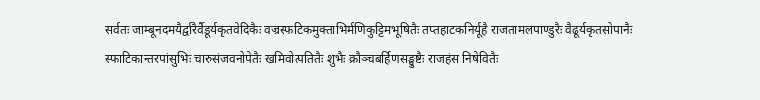सर्वतः जाम्बूनदमयैर्द्वारैर्वैडूर्यकृतवेदिकैः वज्रस्फटिकमुक्ताभिर्मणिकुट्टिमभूषितैः तप्तहाटकनिर्यूहै राजतामलपाण्डुरैः वैढूर्यकृतसोपानैः स्फाटिकान्तरपांसुभिः चारुसंजवनोपेतैः खमिवोत्पतितैः शुभैः क्रौञ्चबर्हिणसङ्घुष्टैः राजहंस निषेवितैः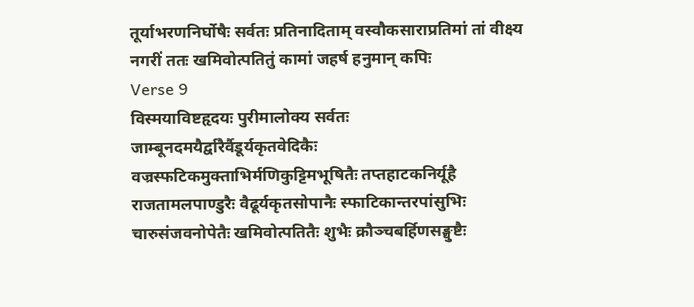तूर्याभरणनिर्घोषैः सर्वतः प्रतिनादिताम् वस्वौकसाराप्रतिमां तां वीक्ष्य नगरीं ततः खमिवोत्पतितुं कामां जहर्ष हनुमान् कपिः
Verse 9
विस्मयाविष्टहृदयः पुरीमालोक्य सर्वतः जाम्बूनदमयैर्द्वारैर्वैडूर्यकृतवेदिकैः वज्रस्फटिकमुक्ताभिर्मणिकुट्टिमभूषितैः तप्तहाटकनिर्यूहै राजतामलपाण्डुरैः वैढूर्यकृतसोपानैः स्फाटिकान्तरपांसुभिः चारुसंजवनोपेतैः खमिवोत्पतितैः शुभैः क्रौञ्चबर्हिणसङ्घुष्टैः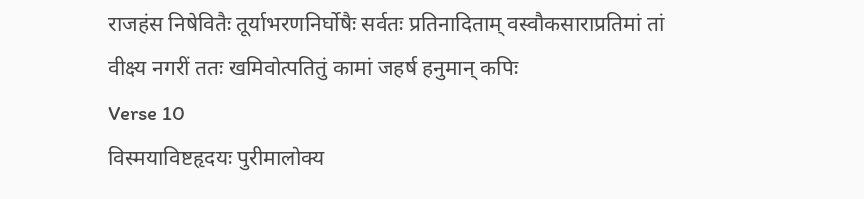राजहंस निषेवितैः तूर्याभरणनिर्घोषैः सर्वतः प्रतिनादिताम् वस्वौकसाराप्रतिमां तां वीक्ष्य नगरीं ततः खमिवोत्पतितुं कामां जहर्ष हनुमान् कपिः
Verse 10
विस्मयाविष्टहृदयः पुरीमालोक्य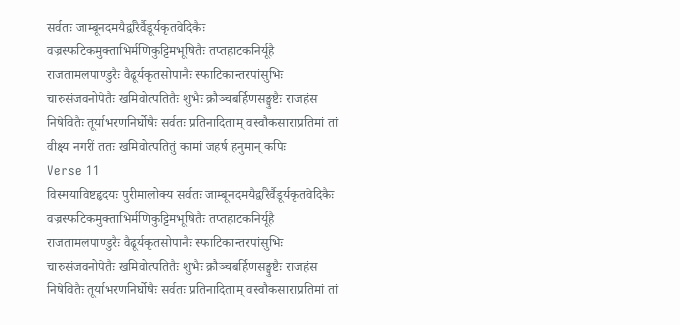सर्वतः जाम्बूनदमयैर्द्वारैर्वैडूर्यकृतवेदिकैः वज्रस्फटिकमुक्ताभिर्मणिकुट्टिमभूषितैः तप्तहाटकनिर्यूहै राजतामलपाण्डुरैः वैढूर्यकृतसोपानैः स्फाटिकान्तरपांसुभिः चारुसंजवनोपेतैः खमिवोत्पतितैः शुभैः क्रौञ्चबर्हिणसङ्घुष्टैः राजहंस निषेवितैः तूर्याभरणनिर्घोषैः सर्वतः प्रतिनादिताम् वस्वौकसाराप्रतिमां तां वीक्ष्य नगरीं ततः खमिवोत्पतितुं कामां जहर्ष हनुमान् कपिः
Verse 11
विस्मयाविष्टहृदयः पुरीमालोक्य सर्वतः जाम्बूनदमयैर्द्वारैर्वैडूर्यकृतवेदिकैः वज्रस्फटिकमुक्ताभिर्मणिकुट्टिमभूषितैः तप्तहाटकनिर्यूहै राजतामलपाण्डुरैः वैढूर्यकृतसोपानैः स्फाटिकान्तरपांसुभिः चारुसंजवनोपेतैः खमिवोत्पतितैः शुभैः क्रौञ्चबर्हिणसङ्घुष्टैः राजहंस निषेवितैः तूर्याभरणनिर्घोषैः सर्वतः प्रतिनादिताम् वस्वौकसाराप्रतिमां तां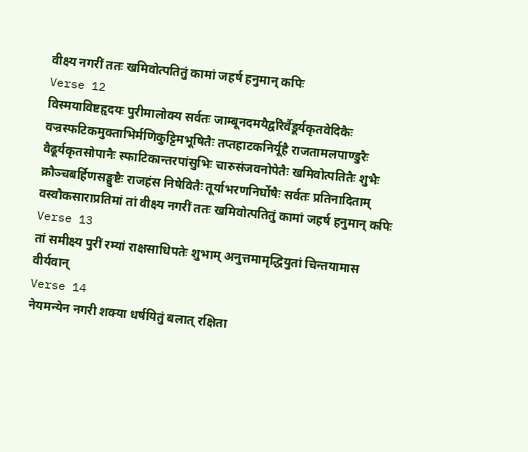वीक्ष्य नगरीं ततः खमिवोत्पतितुं कामां जहर्ष हनुमान् कपिः
Verse 12
विस्मयाविष्टहृदयः पुरीमालोक्य सर्वतः जाम्बूनदमयैर्द्वारैर्वैडूर्यकृतवेदिकैः वज्रस्फटिकमुक्ताभिर्मणिकुट्टिमभूषितैः तप्तहाटकनिर्यूहै राजतामलपाण्डुरैः वैढूर्यकृतसोपानैः स्फाटिकान्तरपांसुभिः चारुसंजवनोपेतैः खमिवोत्पतितैः शुभैः क्रौञ्चबर्हिणसङ्घुष्टैः राजहंस निषेवितैः तूर्याभरणनिर्घोषैः सर्वतः प्रतिनादिताम् वस्वौकसाराप्रतिमां तां वीक्ष्य नगरीं ततः खमिवोत्पतितुं कामां जहर्ष हनुमान् कपिः
Verse 13
तां समीक्ष्य पुरीं रम्यां राक्षसाधिपतेः शुभाम् अनुत्तमामृद्धियुतां चिन्तयामास वीर्यवान्
Verse 14
नेयमन्येन नगरी शक्या धर्षयितुं बलात् रक्षिता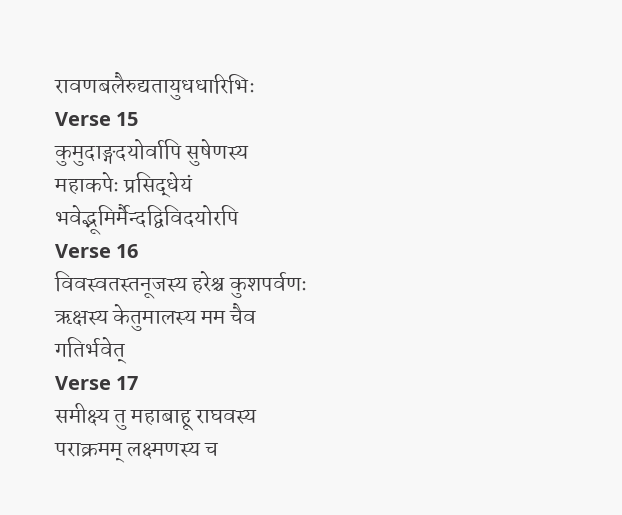रावणबलैरुद्यतायुधधारिभिः
Verse 15
कुमुदाङ्गदयोर्वापि सुषेणस्य महाकपेः प्रसिद्धेयं भवेद्भूमिर्मैन्दद्विविदयोरपि
Verse 16
विवस्वतस्तनूजस्य हरेश्च कुशपर्वणः ऋक्षस्य केतुमालस्य मम चैव गतिर्भवेत्
Verse 17
समीक्ष्य तु महाबाहू राघवस्य पराक्रमम् लक्ष्मणस्य च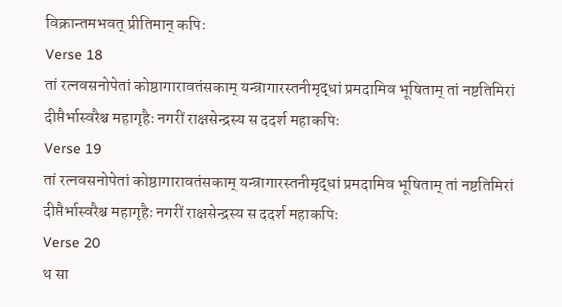विक्रान्तमभवत् प्रीतिमान् कपिः
Verse 18
तां रत्नवसनोपेतां कोष्ठागारावतंसकाम् यन्त्रागारस्तनीमृद्धां प्रमदामिव भूषिताम् तां नष्टतिमिरां दीप्तैर्भास्वरैश्च महागृहैः नगरीं राक्षसेन्द्रस्य स ददर्श महाकपिः
Verse 19
तां रत्नवसनोपेतां कोष्ठागारावतंसकाम् यन्त्रागारस्तनीमृद्धां प्रमदामिव भूषिताम् तां नष्टतिमिरां दीप्तैर्भास्वरैश्च महागृहैः नगरीं राक्षसेन्द्रस्य स ददर्श महाकपिः
Verse 20
थ सा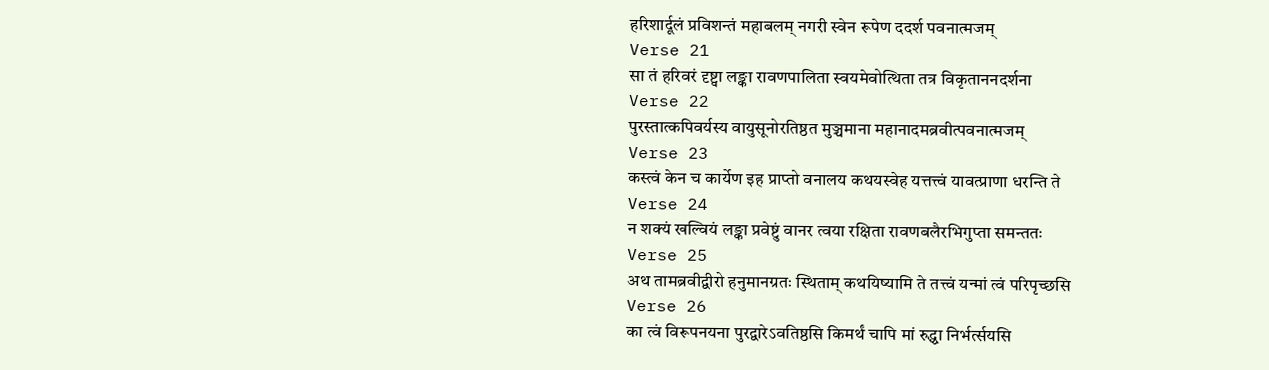हरिशार्दूलं प्रविशन्तं महाबलम् नगरी स्वेन रूपेण ददर्श पवनात्मजम्
Verse 21
सा तं हरिवरं दृष्ट्वा लङ्का रावणपालिता स्वयमेवोत्थिता तत्र विकृताननदर्शना
Verse 22
पुरस्तात्कपिवर्यस्य वायुसूनोरतिष्ठत मुञ्चमाना महानादमब्रवीत्पवनात्मजम्
Verse 23
कस्त्वं केन च कार्येण इह प्राप्तो वनालय कथयस्वेह यत्तत्त्वं यावत्प्राणा धरन्ति ते
Verse 24
न शक्यं खल्वियं लङ्का प्रवेष्टुं वानर त्वया रक्षिता रावणबलैरभिगुप्ता समन्ततः
Verse 25
अथ तामब्रवीद्वीरो हनुमानग्रतः स्थिताम् कथयिष्यामि ते तत्त्वं यन्मां त्वं परिपृच्छसि
Verse 26
का त्वं विरूपनयना पुरद्वारेऽवतिष्ठसि किमर्थं चापि मां रुद्ध्वा निर्भर्त्सयसि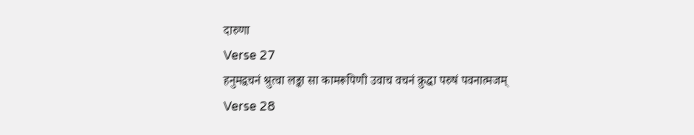दारुणा
Verse 27
हनुमद्वचनं श्रुत्वा लङ्का सा कामरूपिणी उवाच वचनं क्रुद्धा परुषं पवनात्मजम्
Verse 28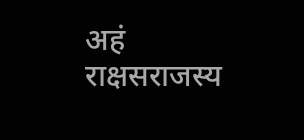अहं राक्षसराजस्य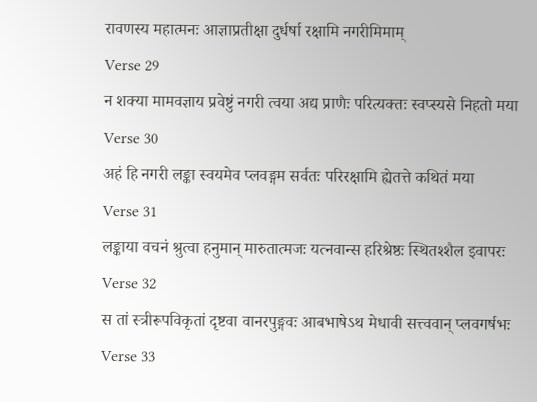रावणस्य महात्मनः आज्ञाप्रतीक्षा दुर्धर्षा रक्षामि नगरीमिमाम्
Verse 29
न शक्या मामवज्ञाय प्रवेष्टुं नगरी त्वया अद्य प्राणैः परित्यक्तः स्वप्स्यसे निहतो मया
Verse 30
अहं हि नगरी लङ्का स्वयमेव प्लवङ्गम सर्वतः परिरक्षामि ह्येतत्ते कथितं मया
Verse 31
लङ्काया वचनं श्रुत्वा हनुमान् मारुतात्मजः यत्नवान्स हरिश्रेष्ठः स्थितश्शैल इवापरः
Verse 32
स तां स्त्रीरूपविकृतां दृष्टवा वानरपुङ्गवः आबभाषेऽथ मेधावी सत्त्ववान् प्लवगर्षभः
Verse 33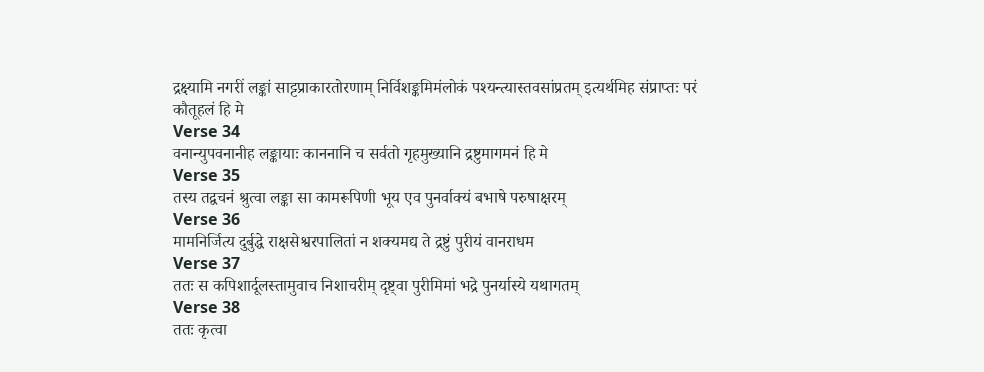द्रक्ष्यामि नगरीं लङ्कां साट्टप्राकारतोरणाम् निर्विशङ्कमिमंलोकं पश्यन्त्यास्तवसांप्रतम् इत्यर्थमिह संप्राप्तः परं कौतूहलं हि मे
Verse 34
वनान्युपवनानीह लङ्कायाः काननानि च सर्वतो गृहमुख्यानि द्रष्टुमागमनं हि मे
Verse 35
तस्य तद्वचनं श्रुत्वा लङ्का सा कामरूपिणी भूय एव पुनर्वाक्यं बभाषे परुषाक्षरम्
Verse 36
मामनिर्जित्य दुर्बुद्धे राक्षसेश्वरपालितां न शक्यमद्य ते द्रष्टुं पुरीयं वानराधम
Verse 37
ततः स कपिशार्दूलस्तामुवाच निशाचरीम् दृष्ट्वा पुरीमिमां भद्रे पुनर्यास्ये यथागतम्
Verse 38
ततः कृत्वा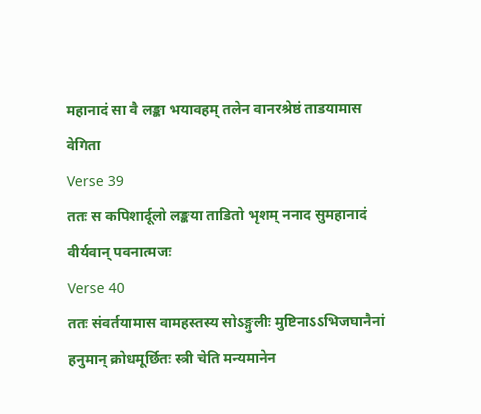महानादं सा वै लङ्का भयावहम् तलेन वानरश्रेष्ठं ताडयामास वेगिता
Verse 39
ततः स कपिशार्दूलो लङ्कया ताडितो भृशम् ननाद सुमहानादं वीर्यवान् पवनात्मजः
Verse 40
ततः संवर्तयामास वामहस्तस्य सोऽङ्गुलीः मुष्टिनाऽऽभिजघानैनां हनुमान् क्रोधमूर्छितः स्त्री चेति मन्यमानेन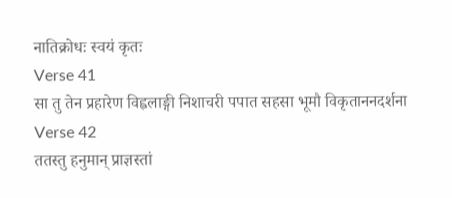नातिक्रोधः स्वयं कृतः
Verse 41
सा तु तेन प्रहारेण विह्वलाङ्गी निशाचरी पपात सहसा भूमौ विकृताननदर्शना
Verse 42
ततस्तु हनुमान् प्राज्ञस्तां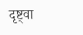दृष्ट्वा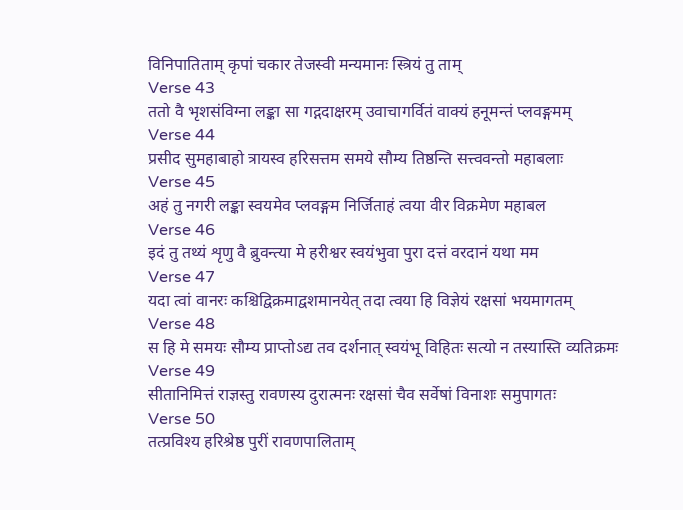विनिपातिताम् कृपां चकार तेजस्वी मन्यमानः स्त्रियं तु ताम्
Verse 43
ततो वै भृशसंविग्ना लङ्का सा गद्गदाक्षरम् उवाचागर्वितं वाक्यं हनूमन्तं प्लवङ्गमम्
Verse 44
प्रसीद सुमहाबाहो त्रायस्व हरिसत्तम समये सौम्य तिष्ठन्ति सत्त्ववन्तो महाबलाः
Verse 45
अहं तु नगरी लङ्का स्वयमेव प्लवङ्गम निर्जिताहं त्वया वीर विक्रमेण महाबल
Verse 46
इदं तु तथ्यं शृणु वै ब्रुवन्त्या मे हरीश्वर स्वयंभुवा पुरा दत्तं वरदानं यथा मम
Verse 47
यदा त्वां वानरः कश्चिद्विक्रमाद्वशमानयेत् तदा त्वया हि विज्ञेयं रक्षसां भयमागतम्
Verse 48
स हि मे समयः सौम्य प्राप्तोऽद्य तव दर्शनात् स्वयंभू विहितः सत्यो न तस्यास्ति व्यतिक्रमः
Verse 49
सीतानिमित्तं राज्ञस्तु रावणस्य दुरात्मनः रक्षसां चैव सर्वेषां विनाशः समुपागतः
Verse 50
तत्प्रविश्य हरिश्रेष्ठ पुरीं रावणपालिताम्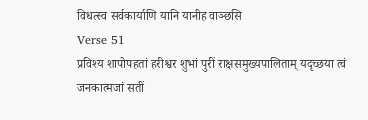विधत्स्व सर्वकार्याणि यानि यानीह वाञ्छसि
Verse 51
प्रविश्य शापोपहतां हरीश्वर शुभां पुरीं राक्षसमुख्यपालिताम् यदृच्छया त्वं जनकात्मजां सतीं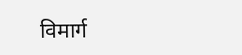विमार्ग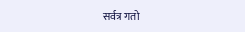सर्वत्र गतो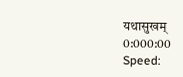यथासुखम्
0:000:00
Speed: